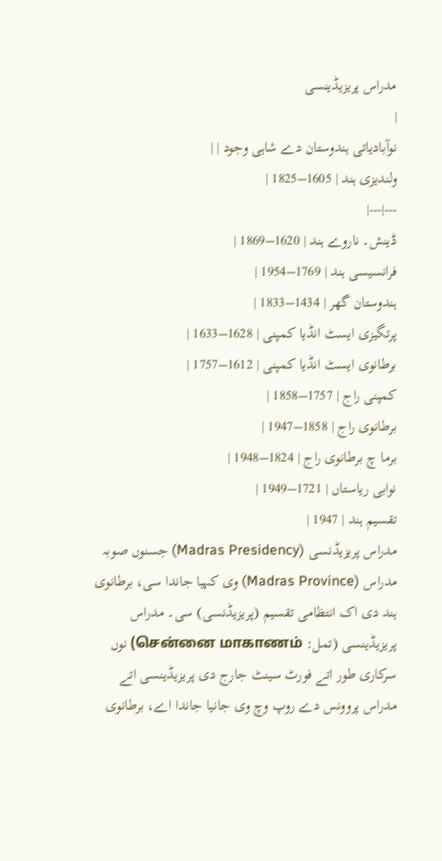مدراس پریزیڈینسی
|
نوآبادیاتی ہندوستان دے شاہی وجود | |
ولندیزی ہند | 1605–1825 |
---|---|
ڈینش۔ ناروے ہند | 1620–1869 |
فرانسیسی ہند | 1769–1954 |
ہندوستان گھر | 1434–1833 |
پرتگیزی ایسٹ انڈیا کمپنی | 1628–1633 |
برطانوی ایسٹ انڈیا کمپنی | 1612–1757 |
کمپنی راج | 1757–1858 |
برطانوی راج | 1858–1947 |
برما چ برطانوی راج | 1824–1948 |
نوابی ریاستاں | 1721–1949 |
تقسیم ہند | 1947 |
مدراس پریزیڈنسی (Madras Presidency) جسنوں صوبہ مدراس (Madras Province) وی کہیا جاندا سی، برطانوی ہند دی اک انتظامی تقسیم (پریزیڈنسی) سی۔ مدراس پریزیڈینسی (تمل: சென்னை மாகாணம்) نوں سرکاری طور اتے فورٹ سینٹ جارج دی پریزیڈینسی اتے مدراس پروونس دے روپ وچ وی جانیا جاندا اے، برطانوی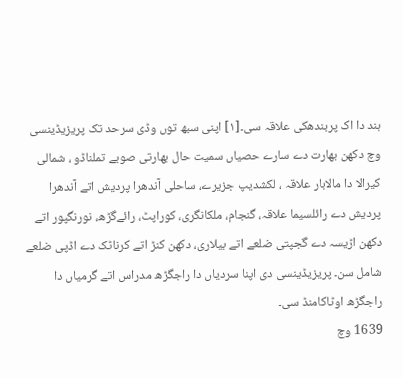ہند دا اک پربندھکی علاقہ سی۔[۱] اپنی سبھ توں وڈی سرحد تک پریزیڈینسی وچ دکھن بھارت دے سارے حصیاں سمیت حال بھارتی صوبے تملناڈو ، شمالی کیرالا دا مالابار علاقہ ، لکشدیپ جزیرے، ساحلی آندھرا پردیش اتے آندھرا پردیش دے رائلسیما علاقہ، گنجام، ملکانگری، کوراپٹ، رائےگڑھ، نورنگپور اتے دکھن اڑیسہ دے گجپتی ضلعے اتے بیلاری، دکھن کنڑ اتے کرناٹک دے اڈپی ضلعے شامل سن۔ پریزیڈینسی دی اپنا سردیاں دا راجگڑھ مدراس اتے گرمیاں دا راجگڑھ اوٹاکامنڈ سی۔
1639 وچ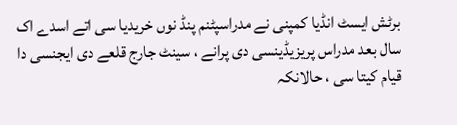برٹش ایسٹ انڈیا کمپنی نے مدراسپٹنم پنڈ نوں خریدیا سی اتے اسدے اک سال بعد مدراس پریزیڈینسی دی پرانے ، سینٹ جارج قلعے دی ایجنسی دا قیام کیتا سی ، حالانکہ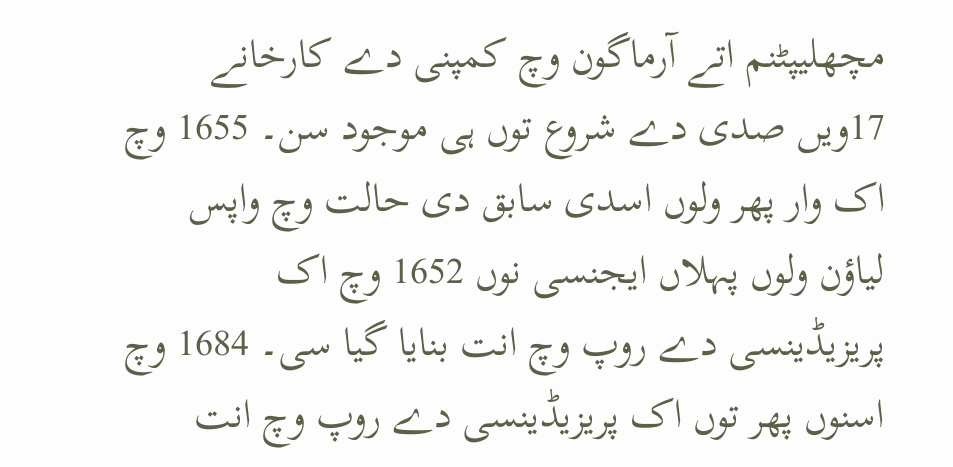مچھلیپٹنم اتے آرماگون وچ کمپنی دے کارخانے 17ویں صدی دے شروع توں ہی موجود سن۔ 1655 وچ اک وار پھر ولوں اسدی سابق دی حالت وچ واپس لیاؤن ولوں پہلاں ایجنسی نوں 1652 وچ اک پریزیڈینسی دے روپ وچ انت بنایا گیا سی۔ 1684 وچ اسنوں پھر توں اک پریزیڈینسی دے روپ وچ انت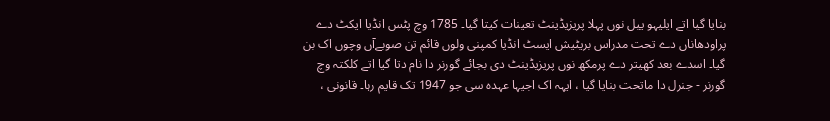بنایا گیا اتے ایلیہو ییل نوں پہلا پریزیڈینٹ تعینات کیتا گیا۔ 1785 وچ پٹس انڈیا ایکٹ دے پراودھاناں دے تحت مدراس بریٹیش ایسٹ انڈیا کمپنی ولوں قائم تن صوبےآں وچوں اک بن گیا۔ اسدے بعد کھیتر دے پرمکھ نوں پریزیڈینٹ دی بجائے گورنر دا نام دتا گیا اتے کلکتہ وچ گورنر - جنرل دا ماتحت بنایا گیا ، ایہہ اک اجیہا عہدہ سی جو 1947 تک قایم رہا۔ قانونی ،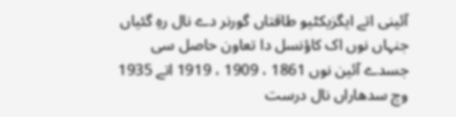آئینی اتے ایگزیکٹیو طاقتاں گورنر دے نال رہِ گئیاں جنہاں نوں اک کاؤنسل دا تعاون حاصل سی جسدے آئین نوں 1861 ، 1909 ، 1919 اتے 1935 وچ سدھاراں نال درست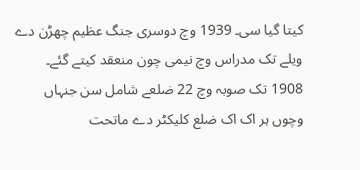کیتا گیا سی۔ 1939 وچ دوسری جنگ عظیم چھڑن دے ویلے تک مدراس وچ نیمی چون منعقد کیتے گئے۔ 1908 تک صوبہ وچ 22 ضلعے شامل سن جنہاں وچوں ہر اک اک ضلع کلیکٹر دے ماتحت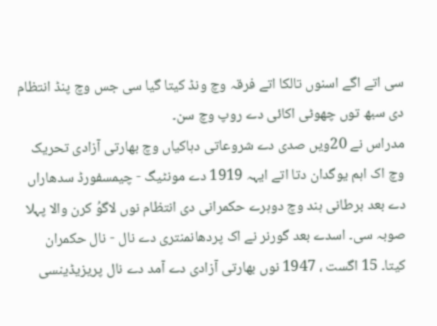سی اتے اگے اسنوں تالکا اتے فرقہ وچ ونڈ کیتا گیا سی جس وچ پنڈ انتظام دی سبھ توں چھوٹی اکائی دے روپ وچ سن۔
مدراس نے 20ویں صدی دے شروعاتی دہاکیاں وچ بھارتی آزادی تحریک وچ اک اہم یوگدان دتا اتے ایہہ 1919 دے مونٹیگ - چیمسفورڈ سدھاراں دے بعد برطانی ہند وچ دوہرے حکمرانی دی انتظام نوں لاگوُ کرن والا پہلا صوبہ سی۔ اسدے بعد گورنر نے اک پردھانمنتری دے نال - نال حکمران کیتا۔ 15 اگست ، 1947 نوں بھارتی آزادی دے آمد دے نال پریزیڈینسی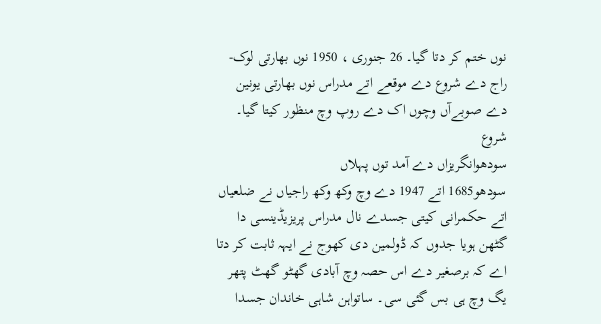نوں ختم کر دتا گیا۔ 26 جنوری ، 1950 نوں بھارتی لوک-راج دے شروع دے موقعے اتے مدراس نوں بھارتی یونین دے صوبےآں وچوں اک دے روپ وچ منظور کیتا گیا۔
شروع
سودھوانگریزاں دے آمد توں پہلاں
سودھو1685 اتے 1947 دے وچ وکھ وکھ راجیاں نے ضلعیاں اتے حکمرانی کیتی جسدے نال مدراس پریزیڈینسی دا گٹھن ہویا جدوں کہ ڈولمین دی کھوج نے ایہہ ثابت کر دتا اے کہ برصغیر دے اس حصہ وچ آبادی گھٹو گھٹ پتھر یگ وچ ہی بس گئی سی۔ ساتواہن شاہی خاندان جسدا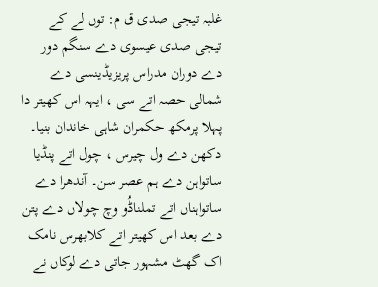غلبہ تیجی صدی ق م: توں لے کے تیجی صدی عیسوی دے سنگم دور دے دوران مدراس پریزیڈینسی دے شمالی حصہ اتے سی ، ایہہ اس کھیتر دا پہلا پرمکھ حکمران شاہی خاندان بنیا۔ دکھن دے ول چیرس ، چول اتے پنڈیا ساتواہن دے ہم عصر سن۔ آندھرا دے ساتواہناں اتے تملناڈُو وچ چولاں دے پتن دے بعد اس کھیتر اتے کلابھرس نامک اک گھٹ مشہور جاتی دے لوکاں نے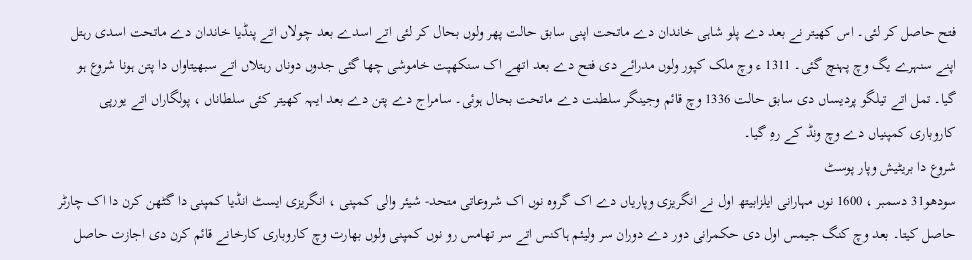فتح حاصل کر لئی۔ اس کھیتر نے بعد دے پلو شاہی خاندان دے ماتحت اپنی سابق حالت پھر ولوں بحال کر لئی اتے اسدے بعد چولاں اتے پنڈیا خاندان دے ماتحت اسدی رہتل اپنے سنہرے یگ وچ پہنچ گئی۔ 1311 ء وچ ملک کپور ولوں مدرائے دی فتح دے بعد اتھے اک سنکھپت خاموشی چھا گئی جدوں دوناں رہتلاں اتے سبھیتاواں دا پتن ہونا شروع ہو گیا۔ تمل اتے تیلگو پردیساں دی سابق حالت 1336 وچ قائم وجینگر سلطنت دے ماتحت بحال ہوئی۔ سامراج دے پتن دے بعد ایہہ کھیتر کئی سلطاناں ، پولگاراں اتے یورپی کاروباری کمپنیاں دے وچ ونڈ کے رہِ گیا۔
شروع دا بریٹیش وپار پوسٹ
سودھو31 دسمبر ، 1600 نوں مہارانی ایلزابیتھ اول نے انگریزی وپاریاں دے اک گروہ نوں اک شروعاتی متحد- شیئر والی کمپنی ، انگریزی ایسٹ انڈیا کمپنی دا گٹھن کرن دا اک چارٹر حاصل کیتا۔ بعد وچ کنگ جیمس اول دی حکمرانی دور دے دوران سر ولیئم ہاکنس اتے سر تھامس رو نوں کمپنی ولوں بھارت وچ کاروباری کارخانے قائم کرن دی اجازت حاصل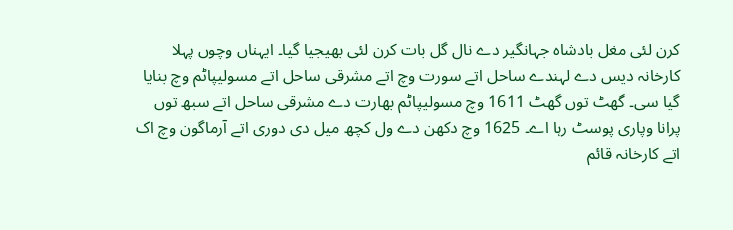کرن لئی مغل بادشاہ جہانگیر دے نال گل بات کرن لئی بھیجیا گیا۔ ایہناں وچوں پہلا کارخانہ دیس دے لہندے ساحل اتے سورت وچ اتے مشرقی ساحل اتے مسولیپاٹم وچ بنایا گیا سی۔ گھٹ توں گھٹ 1611 وچ مسولیپاٹم بھارت دے مشرقی ساحل اتے سبھ توں پرانا وپاری پوسٹ رہا اے۔ 1625 وچ دکھن دے ول کچھ میل دی دوری اتے آرماگون وچ اک اتے کارخانہ قائم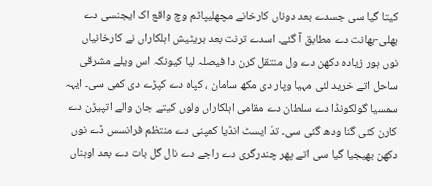کیتا گیا سی جسدے بعد دوناں کارخانے مچھلیپاٹم وچ واقع اک ایجنسی دے بھلی-بھانت دے مطابق آ گئے۔ اسدے ترنت بعد بریٹیش اہلکاراں نے کارخانیاں نوں ہور زیادہ دکھن دے ول منتقل کرن دا فیصلہ لیا کیونکہ اس ویلے مشرقی ساحل اتے خرید لئی مہیا وپار دی مکھ سامان ، کپاہ دے کپڑے دی کمی سی۔ ایہہ سمسیا گولکونڈا دے سلطان دے مقامی اہلکاراں ولوں کیتے جان والے اتپیڑن دے کارن کئی گنا ودھ گئی سی۔ تدّ ایسٹ انڈیا کمپنی دے منتظم فرانسس ڈے نوں دکھن بھیجیا گیا سی اتے پھر چندرگری دے راجے دے نال گل بات دے بعد اوہناں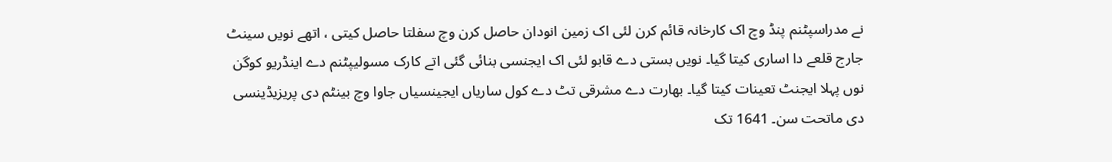نے مدراسپٹنم پنڈ وچ اک کارخانہ قائم کرن لئی اک زمین انودان حاصل کرن وچ سفلتا حاصل کیتی ، اتھے نویں سینٹ جارج قلعے دا اساری کیتا گیا۔ نویں بستی دے قابو لئی اک ایجنسی بنائی گئی اتے کارک مسولیپٹنم دے اینڈریو کوگن نوں پہلا ایجنٹ تعینات کیتا گیا۔ بھارت دے مشرقی تٹ دے کول ساریاں ایجینسیاں جاوا وچ بینٹم دی پریزیڈینسی دی ماتحت سن۔ 1641 تک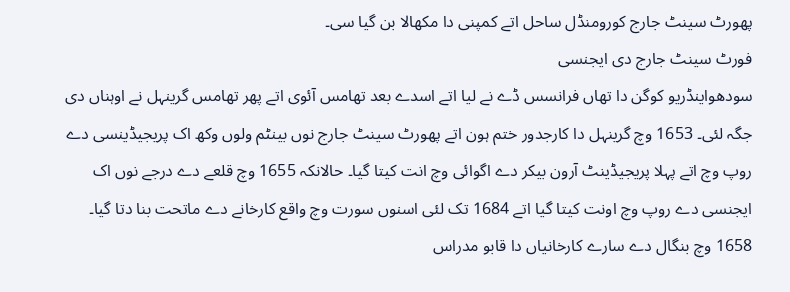پھورٹ سینٹ جارج کورومنڈل ساحل اتے کمپنی دا مکھالا بن گیا سی۔
فورٹ سینٹ جارج دی ایجنسی
سودھواینڈریو کوگن دا تھاں فرانسس ڈے نے لیا اتے اسدے بعد تھامس آئوی اتے پھر تھامس گرینہل نے اوہناں دی جگہ لئی۔ 1653 وچ گرینہل دا کارجدور ختم ہون اتے پھورٹ سینٹ جارج نوں بینٹم ولوں وکھ اک پریجیڈینسی دے روپ وچ اتے پہلا پریجیڈینٹ آرون بیکر دے اگوائی وچ انت کیتا گیا۔ حالانکہ 1655 وچ قلعے دے درجے نوں اک ایجنسی دے روپ وچ اونت کیتا گیا اتے 1684 تک لئی اسنوں سورت وچ واقع کارخانے دے ماتحت بنا دتا گیا۔ 1658 وچ بنگال دے سارے کارخانیاں دا قابو مدراس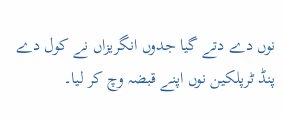نوں دے دتے گیا جدوں انگریزاں نے کول دے پنڈ ٹرپلکین نوں اپنے قبضہ وچ کر لیا۔